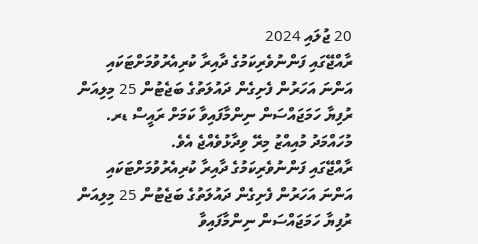20 ޖުލައި 2024
ރާއްޖޭގައި ފަންނުވެރިކަމުގެ ދާއިރާ ކުރިއެރުވުމަށްޓަކައި އަންނަ އަހަރުން ފެށިގެން ދައުލަތުގެ ބަޖެޓުން 25 މިލިއަން ރުފިޔާ ހަމަޖައްސަން ނިންމާފައިވާ ކަމަށް ރައީސް ޑރ. މުހައްމަދު މުއިއްޒު މިރޭ ވިދާޅުވެއްޖެ އެވެ.
ރާއްޖޭގައި ފަންނުވެރިކަމުގެ ދާއިރާ ކުރިއެރުވުމަށްޓަކައި އަންނަ އަހަރުން ފެށިގެން ދައުލަތުގެ ބަޖެޓުން 25 މިލިއަން ރުފިޔާ ހަމަޖައްސަން ނިންމާފައިވާ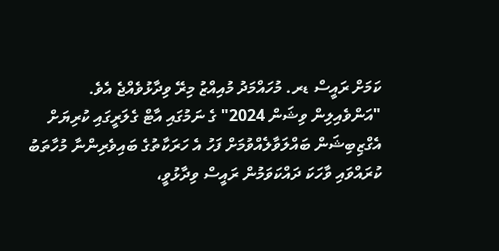ކަމަށް ރައީސް ޑރ. މުހައްމަދު މުއިއްޒު މިރޭ ވިދާޅުވެއްޖެ އެވެ.
"އަންވެއިލިން ވިޝަން 2024" ގެ ނަމުގައި އާޓް ގެލަރީގައި ކުރިޔަށް އެގްޒިބިޝަން ބައްލަވާލެއްވުމަށް ފަހު އެ ހަރަކާތުގެ ބައިވެރިންނާ މުހާތަބު ކުރައްވައި ވާހަކަ ދައްކަވަމުން ރައީސް ވިދާޅުވީ،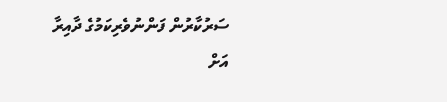ސަރުކާރުން ފަންނުވެރިކަމުގެ ދާއިރާ އަށް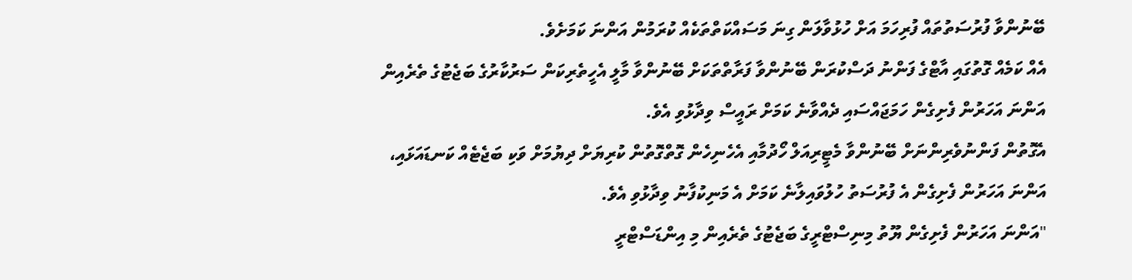ބޭނުންވާ ފުރުސަތުތައް ފުރިހަމަ އަށް ހުޅުވާލަން ގިނަ މަސައްކަތްތަކެއް ކުރަމުން އަންނަ ކަމަށެވެ.
އެއް ކަމެއް ގޮތުގައި އާޓްގެ ފަންނު ދަސްކުރަން ބޭނުންވާ ފަރާތްތަކަށް ބޭނުންވާ މާލީ އެހީތެރިކަން ސަރުކާރުގެ ބަޖެޓުގެ ތެރެއިން އަންނަ އަހަރުން ފެށިގެން ހަމަޖައްސައި ދެއްވާނެ ކަމަށް ރައީސް ވިދާޅުވި އެވެ.
އެގޮތުން ފަންނުވެރިންނަށް ބޭނުންވާ މެޓީރިއަލް ހޯދުމާއި އެހެނިހެން ގޮތްގޮތުން ކުރިޔަށް ދިޔުމަށް ވަކި ބަޖެޓެއް ކަނޑައަޅައި، އަންނަ އަހަރުން ފެށިގެން އެ ފުރުސަތު ހުލުވައިލާނެ ކަމަށް އެ މަނިކުފާނު ވިދާޅުވި އެވެ.
"އަންނަ އަހަރުން ފެށިގެން ޔޫތު މިނިސްޓްރީގެ ބަޖެޓުގެ ތެރެއިން މި އިންޑަސްޓްރީ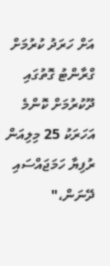އަށް ހަރަދު ކުރުމަށް ގްރާންޓު ގޮތުގައި ދޫކުރުމަށް ކޮންމެ އަހަރަކު 25 މިލިއަން ރުފިޔާ ހަމަޖައްސައި ދޭނަން،"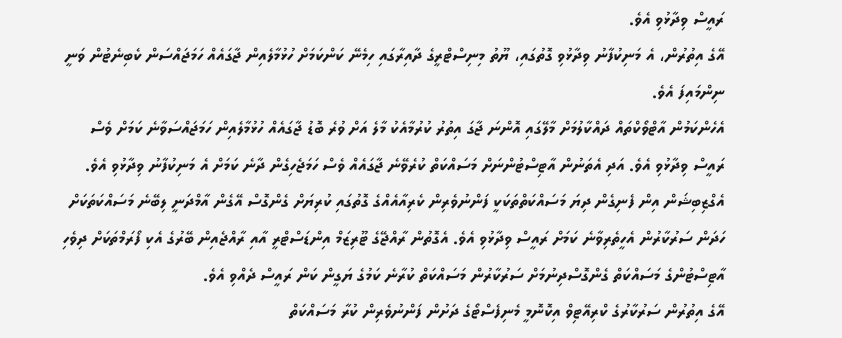ރައީސް ވިދާޅުވި އެވެ.
އޭގެ އިތުރުން، އެ މަނިކުފާނު ވިދާޅުވި ގޮތުގައި، ޔޫތު މިނިސްޓްރީގެ ދާއިރާގައި ހިމެނޭ ކަންކަމަށް ހުޅުމާލެއިން ޖާގައެއް ހަމަޖައްސަން ކެބިނެޓުން ވަނީ ނިންމައިފަ އެވެ.
އެހެންކަމުން އާޓްވޯކްތައް ދައްކާލުމަށް މާލޭގައި އޮންނަ ޖާގަ އިތުރު ކުރުމާއެކު މާލެ އަށް ވުރެ ބޮޑު ޖާގައެއް ހުޅުމާލެއިން ހަމަޖައްސަވާނެ ކަމަށް ވެސް ރައީސް ވިދާޅުވި އެވެ. އަދި އެތަނުން އާޓިސްޓުންނަށް މަސައްކަތް ކުރެވޭނެ ޖާގައެއް ވެސް ހަމަޖެހިގެން ދާނެ ކަމަށް އެ މަނިކުފާނު ވިދާޅުވި އެވެ.
އެގްޒިބިޝަން އިން ފެނިގެން ދިޔަ މަސައްކަތްތަކަކީ ފަންނުވެރިން ކެރިއާއެއްގެ ގޮތުގައި ކުރިޔަށް ގެންގޮސް އޭގެން އާމްދަނީ ލިބޭނެ މަސައްކަތަކަށް ހަދަން ސަރުކާރުން އެހީތެރިވާނެ ކަމަށް ރައީސް ވިދާޅުވި އެވެ. އެގޮތުން ރާއްޖޭގެ ޓޫރިޒަމް އިންޑަސްޓްރީ އާއި ރާއްޖެއިން ބޭރުގެ އެކި ފޯރަމްތަކަށް ދިވެހި އާޓިސްޓުންގެ މަސައްކަތް ގެންގޮސްދިނުމަށް ސަރުކާރުން މަސައްކަތް ކުރާނެ ކަމުގެ ޔަގީން ކަން ރައީސް ދެއްވި އެވެ.
އޭގެ އިތުރުން ސަރުކާރުގެ ކްރިއޭޓިވް އިކޮނޮމީ މެނިފެސްޓޯގެ ދަށުން ފަންނުވެރިން ކުރާ މަސައްކަތް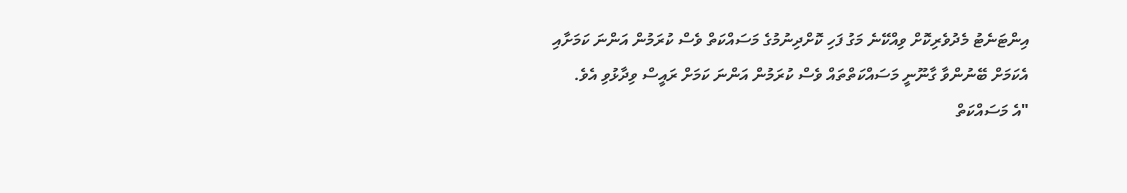އިންޓަނެޓު މެދުވެރިކޮށް ވިއްކޭނެ މަގު ފަހި ކޮށްދިނުމުގެ މަސައްކަތް ވެސް ކުރަމުން އަންނަ ކަމަށާއި އެކަމަށް ބޭނުންވާ ގާނޫނީ މަސައްކަތްތައް ވެސް ކުރަމުން އަންނަ ކަމަށް ރައީސް ވިދާޅުވި އެވެ.
"އެ މަސައްކަތް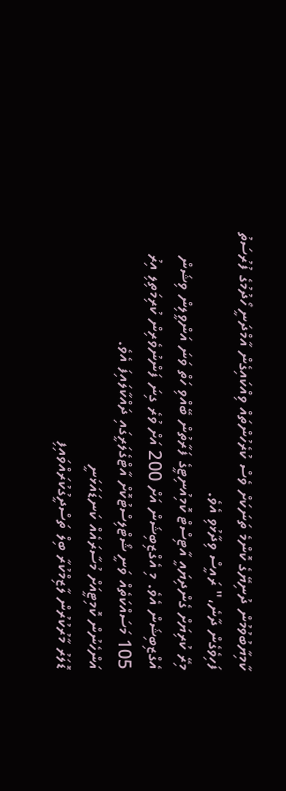ކާމިޔާބުވުމުން ދުނިޔޭގެ ކޮންމެ ތަނަކަށް ވެސް ކުރެހުންތައް ވިއްކައިގެން އާމްދަނީ ހޯދުމުގެ ފުރުސަތު ފަހިވެގެން ދާނެ،" ރައީސް ވިދާޅުވި އެވެ.
މިރޭ ކުރިޔަށް ގެންދިޔައީ އާޓިސްޓް ކޮމިއުނިޓީގެ ފަރާތުން ބޭއްވި ހަތް ވަނަ އަންވީލިން ވިޝަން އެގްޒިބިޝަން އެވެ. މި އެގްޒިބިޝަން އަށް 200 އަށް ވުރެ ގިނަ ފަންނުވެރިން ކުރިމަތިލި އިރު 105 މަސައްކަތެއް ވަނީ ޝޯޓްލިސްޓުކޮށް އާޓްގެލަރީގައި ދައްކާލައިފަ އެވެ.
އަންހެނުން ކޮމިޓީއަށް މުސާރައެއް ކަނޑައަޅަނީ
ޑޮލަރު މާރުކުރުން ލާޒިމްކުރާ ބިލް ތަސްދީގުކުރައްވައިފި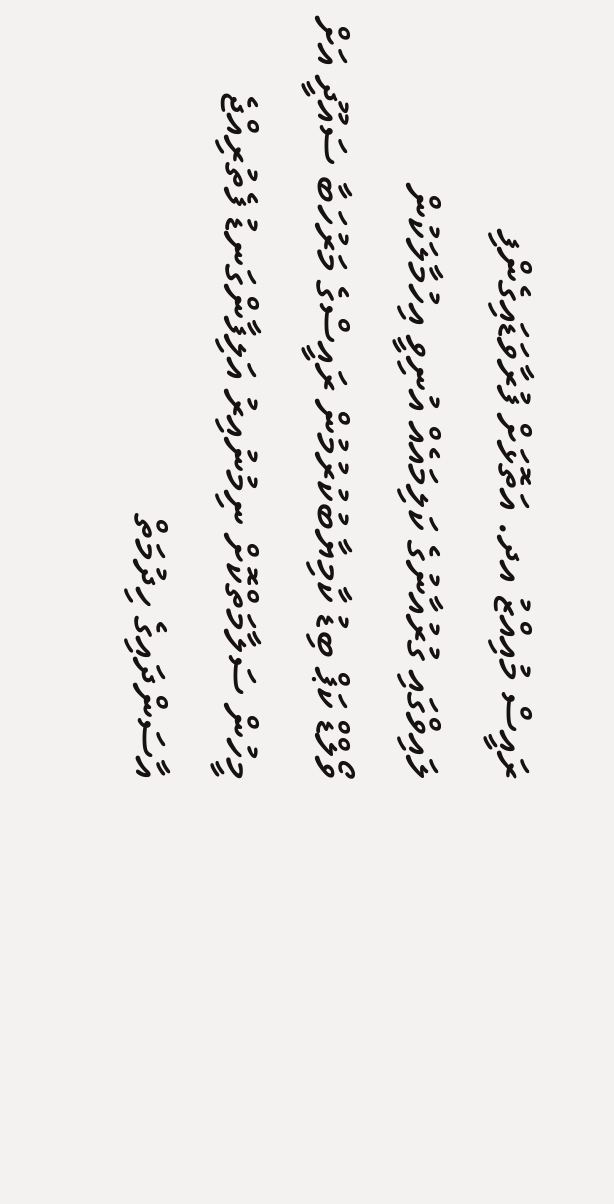ރައީސް މުއިއްޒު އދ. އަތޮޅަށް ފުރާވަޑައިގެންފި
ލައިވްގައި ގުރުއާނުގެ ކަލިމައެއް އުނިވީ އިހުމާލަކުން
ވޯލްޑް ކަޕް ބިޑު ކާމިޔާބުކުރުމުން ރައީސްގެ މަރުހަބާ ސައޫދީ އަށް
މީހުން ސަލާމަތްކޮށް ނިމުނުއިރު އަލިފާންގަނޑު ފެތުރިއްޖެ
އާސަންދައިގެ ހިދުމަތް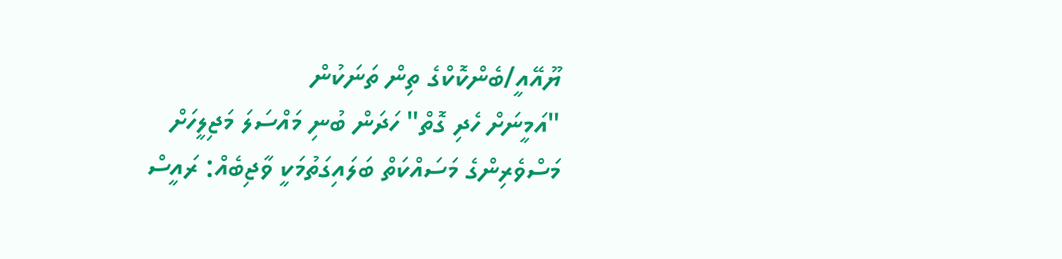ޔޫއޭއީ/ބެންކޮކްގެ ތިން ތަނަކުން
"އަމީނަށް ހެދި ގޮތް" ހަދަން ބުނި މައްސަލަ މަޖިލީހަށް
މަސްވެރިންގެ މަސައްކަތް ބަލައިގަތުމަކީ ވާޖިބެއް: ރައީސް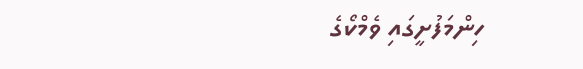ހިންމަފުށީގައި ވެމްކޯގެ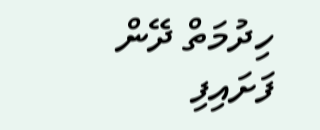ހިދުމަތް ދޭން ފަށައިފި